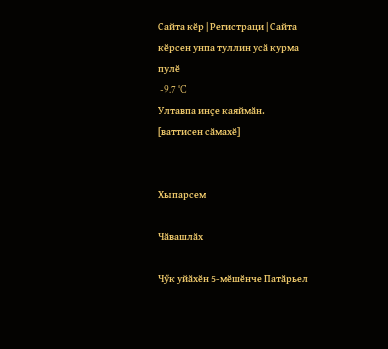Сайта кӗр | Регистраци | Сайта кӗрсен унпа туллин усӑ курма пулӗ
 -9.7 °C
Ултавпа инҫе каяймӑн.
[ваттисен сӑмахӗ]


Хыпарсем

Чӑвашлӑх

Чӳк уйӑхӗн 5-мӗшӗнче Патӑрьел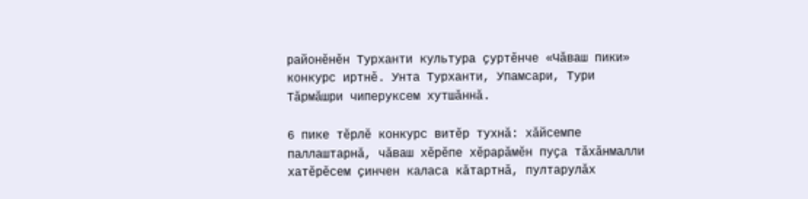районӗнӗн Турханти культура ҫуртӗнче «Чӑваш пики» конкурс иртнӗ. Унта Турханти, Упамсари, Тури Тӑрмӑшри чиперуксем хутшӑннӑ.

6 пике тӗрлӗ конкурс витӗр тухнӑ: хӑйсемпе паллаштарнӑ, чӑваш хӗрӗпе хӗрарӑмӗн пуҫа тӑхӑнмалли хатӗрӗсем ҫинчен каласа кӑтартнӑ, пултарулӑх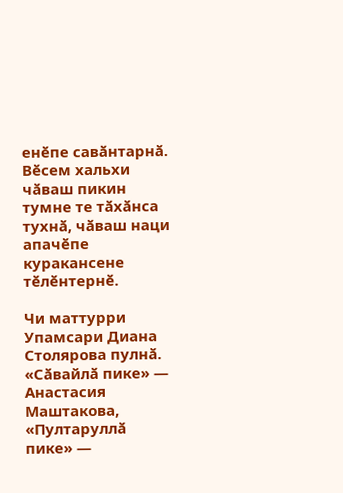енӗпе савӑнтарнӑ. Вӗсем хальхи чӑваш пикин тумне те тӑхӑнса тухнӑ, чӑваш наци апачӗпе куракансене тӗлӗнтернӗ.

Чи маттурри Упамсари Диана Столярова пулнӑ. «Сӑвайлӑ пике» — Анастасия Маштакова, «Пултаруллӑ пике» —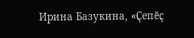Ирина Базукина, «Ҫепӗҫ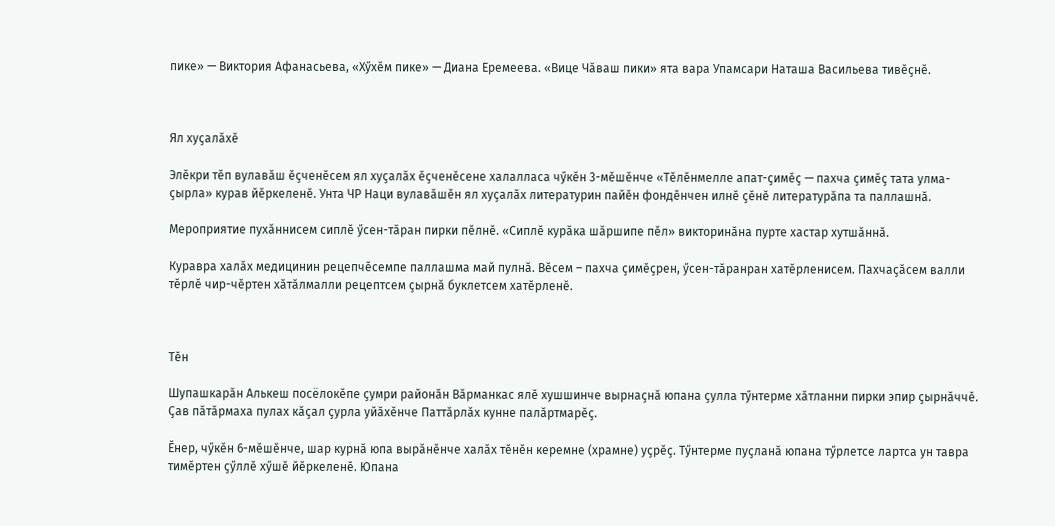пике» — Виктория Афанасьева, «Хӳхӗм пике» — Диана Еремеева. «Вице Чӑваш пики» ята вара Упамсари Наташа Васильева тивӗҫнӗ.



Ял хуҫалӑхӗ

Элӗкри тӗп вулавӑш ӗҫченӗсем ял хуҫалӑх ӗҫченӗсене халалласа чӳкӗн 3-мӗшӗнче «Тӗлӗнмелле апат-ҫимӗҫ — пахча ҫимӗҫ тата улма-ҫырла» курав йӗркеленӗ. Унта ЧР Наци вулавӑшӗн ял хуҫалӑх литературин пайӗн фондӗнчен илнӗ ҫӗнӗ литературӑпа та паллашнӑ.

Мероприятие пухӑннисем сиплӗ ӳсен-тӑран пирки пӗлнӗ. «Сиплӗ курӑка шӑршипе пӗл» викторинӑна пурте хастар хутшӑннӑ.

Куравра халӑх медицинин рецепчӗсемпе паллашма май пулнӑ. Вӗсем – пахча ҫимӗҫрен, ӳсен-тӑранран хатӗрленисем. Пахчаҫӑсем валли тӗрлӗ чир-чӗртен хӑтӑлмалли рецептсем ҫырнӑ буклетсем хатӗрленӗ.



Тӗн

Шупашкарӑн Алькеш посёлокӗпе ҫумри районӑн Вӑрманкас ялӗ хушшинче вырнаҫнӑ юпана ҫулла тӳнтерме хӑтланни пирки эпир ҫырнӑччӗ. Ҫав пӑтӑрмаха пулах кӑҫал ҫурла уйӑхӗнче Паттӑрлӑх кунне палӑртмарӗҫ.

Ӗнер, чӳкӗн 6-мӗшӗнче, шар курнӑ юпа вырӑнӗнче халӑх тӗнӗн керемне (храмне) уҫрӗҫ. Тӳнтерме пуҫланӑ юпана тӳрлетсе лартса ун тавра тимӗртен ҫӳллӗ хӳшӗ йӗркеленӗ. Юпана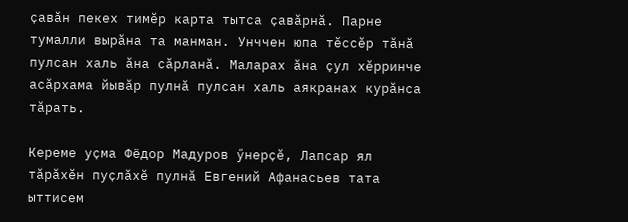ҫавӑн пекех тимӗр карта тытса ҫавӑрнӑ. Парне тумалли вырӑна та манман. Унччен юпа тӗссӗр тӑнӑ пулсан халь ӑна сӑрланӑ. Маларах ӑна ҫул хӗрринче асӑрхама йывӑр пулнӑ пулсан халь аякранах курӑнса тӑрать.

Кереме уҫма Фёдор Мадуров ӳнерҫӗ, Лапсар ял тӑрӑхӗн пуҫлӑхӗ пулнӑ Евгений Афанасьев тата ыттисем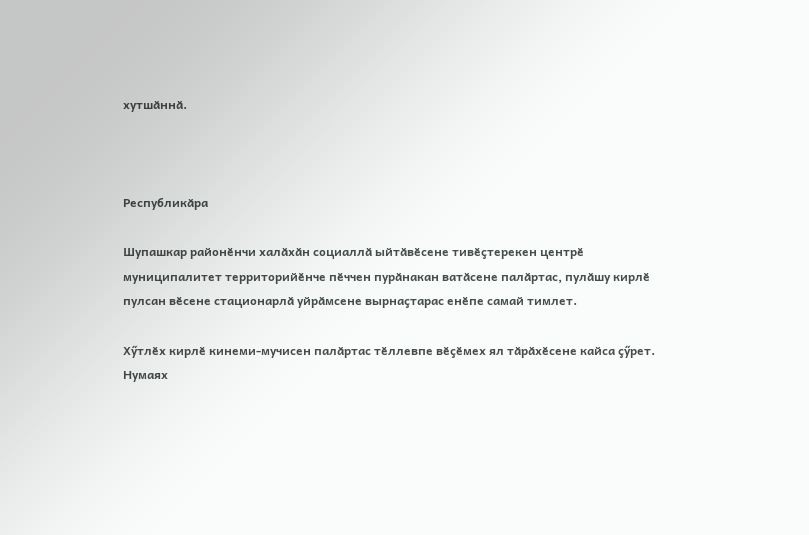хутшӑннӑ.



Республикӑра

Шупашкар районӗнчи халӑхӑн социаллӑ ыйтӑвӗсене тивӗҫтерекен центрӗ муниципалитет территорийӗнче пӗччен пурӑнакан ватӑсене палӑртас, пулӑшу кирлӗ пулсан вӗсене стационарлӑ уйрӑмсене вырнаҫтарас енӗпе самай тимлет.

Хӳтлӗх кирлӗ кинеми-мучисен палӑртас тӗллевпе вӗҫӗмех ял тӑрӑхӗсене кайса ҫӳрет. Нумаях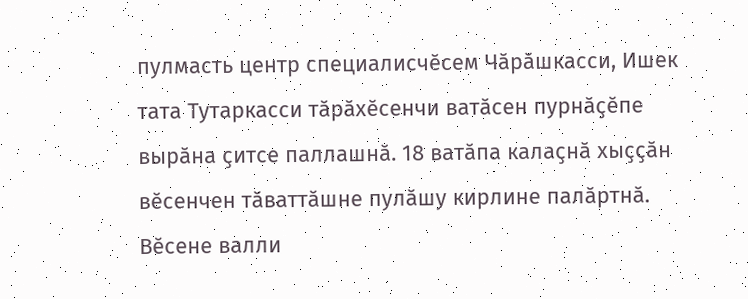пулмасть центр специалисчӗсем Чӑрӑшкасси, Ишек тата Тутаркасси тӑрӑхӗсенчи ватӑсен пурнӑҫӗпе вырӑна ҫитсе паллашнӑ. 18 ватӑпа калаҫнӑ хыҫҫӑн вӗсенчен тӑваттӑшне пулӑшу кирлине палӑртнӑ. Вӗсене валли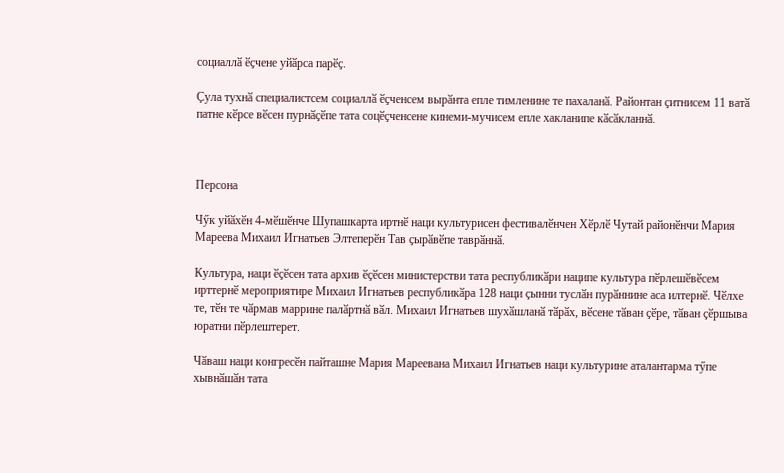социаллӑ ӗҫчене уйӑрса парӗҫ.

Ҫула тухнӑ специалистсем социаллӑ ӗҫченсем вырӑнта епле тимленине те пахаланӑ. Районтан ҫитнисем 11 ватӑ патне кӗрсе вӗсен пурнӑҫӗпе тата соцӗҫченсене кинеми-мучисем епле хакланипе кӑсӑкланнӑ.



Персона

Чӳк уйӑхӗн 4-мӗшӗнче Шупашкарта иртнӗ наци культурисен фестивалӗнчен Хӗрлӗ Чутай районӗнчи Мария Мареева Михаил Игнатьев Элтеперӗн Тав ҫырӑвӗпе таврӑннӑ.

Культура, наци ӗҫӗсен тата архив ӗҫӗсен министерстви тата республикӑри наципе культура пӗрлешӗвӗсем ирттернӗ мероприятире Михаил Игнатьев республикӑра 128 наци ҫынни туслӑн пурӑннине аса илтернӗ. Чӗлхе те, тӗн те чӑрмав маррине палӑртнӑ вӑл. Михаил Игнатьев шухӑшланӑ тӑрӑх, вӗсене тӑван ҫӗре, тӑван ҫӗршыва юратни пӗрлештерет.

Чӑваш наци конгресӗн пайташне Мария Мареевана Михаил Игнатьев наци культурине аталантарма тӳпе хывнӑшӑн тата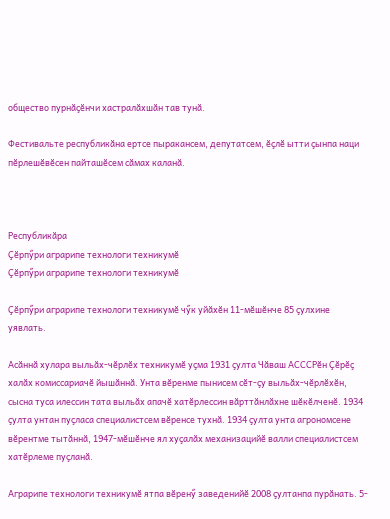общество пурнӑҫӗнчи хастралӑхшӑн тав тунӑ.

Фестивальте республикӑна ертсе пыракансем, депутатсем, ӗҫлӗ ытти ҫынпа наци пӗрлешӗвӗсен пайташӗсем сӑмах каланӑ.



Республикӑра
Ҫӗрпӳри аграрипе технологи техникумӗ
Ҫӗрпӳри аграрипе технологи техникумӗ

Ҫӗрпӳри аграрипе технологи техникумӗ чӳк уйӑхӗн 11-мӗшӗнче 85 ҫулхине уявлать.

Асӑннӑ хулара выльӑх-чӗрлӗх техникумӗ уҫма 1931 ҫулта Чӑваш АСССРӗн Ҫӗрӗҫ халӑх комиссариачӗ йышӑннӑ. Унта вӗренме пынисем сӗт-ҫу выльӑх-чӗрлӗхӗн, сысна туса илессин тата выльӑх апачӗ хатӗрлессин вӑрттӑнлӑхне шӗкӗлченӗ. 1934 ҫулта унтан пуҫласа специалистсем вӗренсе тухнӑ. 1934 ҫулта унта агрономсене вӗрентме тытӑннӑ, 1947-мӗшӗнче ял хуҫалӑх механизацийӗ валли специалистсем хатӗрлеме пуҫланӑ.

Аграрипе технологи техникумӗ ятпа вӗренӳ заведенийӗ 2008 ҫултанпа пурӑнать. 5-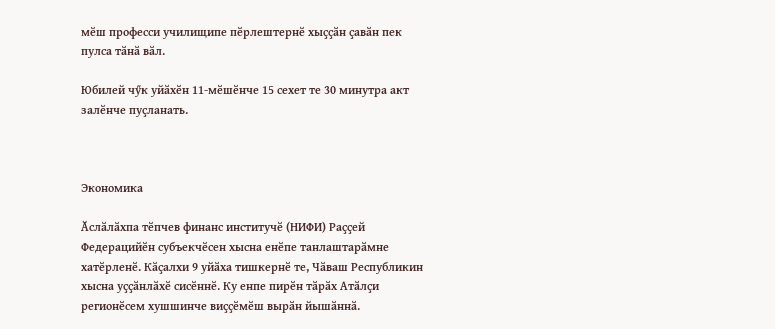мӗш професси училищипе пӗрлештернӗ хыҫҫӑн ҫавӑн пек пулса тӑнӑ вӑл.

Юбилей чӳк уйӑхӗн 11-мӗшӗнче 15 сехет те 30 минутра акт залӗнче пуҫланать.



Экономика

Ӑслӑлӑхпа тӗпчев финанс институчӗ (НИФИ) Раҫҫей Федерацийӗн субъекчӗсен хысна енӗпе танлаштарӑмне хатӗрленӗ. Кӑҫалхи 9 уйӑха тишкернӗ те, Чӑваш Республикин хысна уҫҫӑнлӑхӗ сисӗннӗ. Ку енпе пирӗн тӑрӑх Атӑлҫи регионӗсем хушшинче виҫҫӗмӗш вырӑн йышӑннӑ.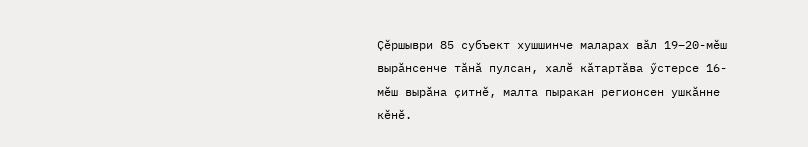Ҫӗршыври 85 субъект хушшинче маларах вӑл 19–20-мӗш вырӑнсенче тӑнӑ пулсан, халӗ кӑтартӑва ӳстерсе 16-мӗш вырӑна ҫитнӗ, малта пыракан регионсен ушкӑнне кӗнӗ.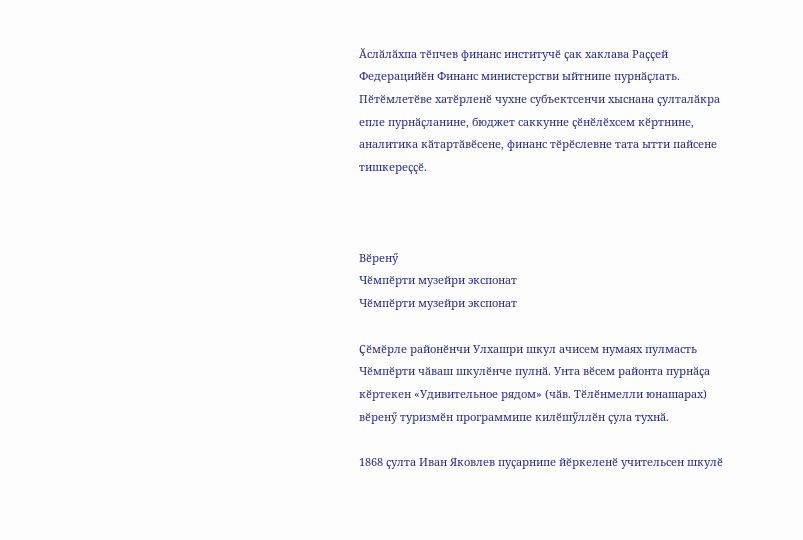Ӑслӑлӑхпа тӗпчев финанс институчӗ ҫак хаклава Раҫҫей Федерацийӗн Финанс министерстви ыйтнипе пурнӑҫлать. Пӗтӗмлетӗве хатӗрленӗ чухне субъектсенчи хыснана ҫулталӑкра епле пурнӑҫланине, бюджет саккунне ҫӗнӗлӗхсем кӗртнине, аналитика кӑтартӑвӗсене, финанс тӗрӗслевне тата ытти пайсене тишкереҫҫӗ.



Вӗренӳ
Чӗмпӗрти музейри экспонат
Чӗмпӗрти музейри экспонат

Ҫӗмӗрле районӗнчи Улхашри шкул ачисем нумаях пулмасть Чӗмпӗрти чӑваш шкулӗнче пулнӑ. Унта вӗсем районта пурнӑҫа кӗртекен «Удивительное рядом» (чӑв. Тӗлӗнмелли юнашарах) вӗренӳ туризмӗн программипе килӗшӳллӗн ҫула тухнӑ.

1868 ҫулта Иван Яковлев пуҫарнипе йӗркеленӗ учительсен шкулӗ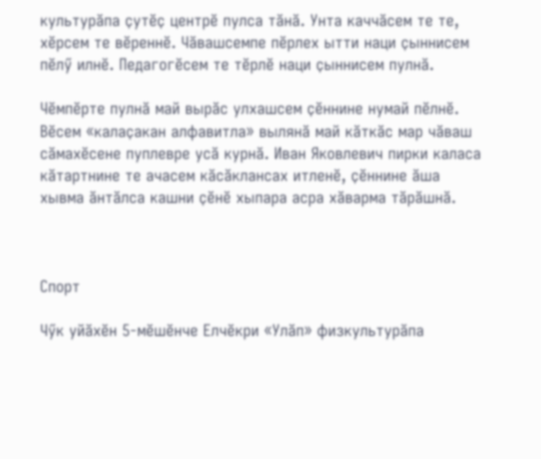культурӑпа ҫутӗҫ центрӗ пулса тӑнӑ. Унта каччӑсем те те, хӗрсем те вӗреннӗ. Чӑвашсемпе пӗрлех ытти наци ҫыннисем пӗлӳ илнӗ. Педагогӗсем те тӗрлӗ наци ҫыннисем пулнӑ.

Чӗмпӗрте пулнӑ май вырӑс улхашсем ҫӗннине нумай пӗлнӗ. Вӗсем «калаҫакан алфавитла» вылянӑ май кӑткӑс мар чӑваш сӑмахӗсене пуплевре усӑ курнӑ. Иван Яковлевич пирки каласа кӑтартнине те ачасем кӑсӑклансах итленӗ, ҫӗннине ӑша хывма ӑнтӑлса кашни ҫӗнӗ хыпара асра хӑварма тӑрӑшнӑ.



Спорт

Чӳк уйӑхӗн 5-мӗшӗнче Елчӗкри «Улӑп» физкультурӑпа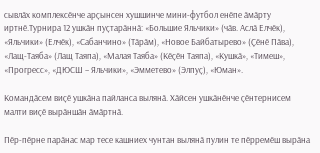сывлӑх комплексӗнче арҫынсен хушшинче мини-футбол енӗпе ӑмӑрту иртнӗ.Турнира 12 ушкӑн пуҫтарӑннӑ: «Большие Яльчики» (чӑв. Аслӑ Елчӗк), «Яльчики» (Елчӗк), «Сабанчино» (Тӑрӑм), «Новое Байбатырево» (Ҫӗнӗ Пӑва), «Лащ-Таяба» (Лащ Таяпа), «Малая Таяба» (Кӗҫӗн Таяпа), «Кушкӑ», «Тимеш», «Прогресс», «ДЮСШ – Яльчики», «Эмметево» (Элпуҫ), «Юман».

Командӑсем виҫӗ ушкӑна пайланса вылянӑ. Хӑйсен ушкӑнӗнче ҫӗнтернисем малти виҫӗ вырӑншӑн ӑмӑртнӑ.

Пӗр-пӗрне парӑнас мар тесе кашниех чунтан вылянӑ пулин те пӗрремӗш вырӑна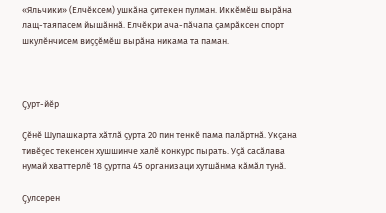«Яльчики» (Елчӗксем) ушкӑна ҫитекен пулман. Иккӗмӗш вырӑна лащ-таяпасем йышӑннӑ. Елчӗкри ача-пӑчапа ҫамрӑксен спорт шкулӗнчисем виҫҫӗмӗш вырӑна никама та паман.



Ҫурт-йӗр

Ҫӗнӗ Шупашкарта хӑтлӑ ҫурта 20 пин тенкӗ пама палӑртнӑ. Укҫана тивӗҫес текенсен хушшинче халӗ конкурс пырать. Уҫӑ сасӑлава нумай хваттерлӗ 18 ҫуртпа 45 организаци хутшӑнма кӑмӑл тунӑ.

Ҫулсерен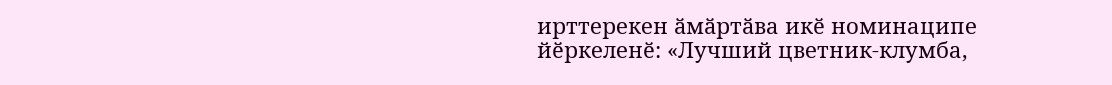ирттерекен ӑмӑртӑва икӗ номинаципе йӗркеленӗ: «Лучший цветник-клумба,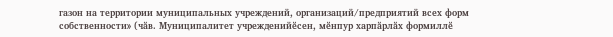газон на территории муниципальных учреждений, организаций/предприятий всех форм собственности» (чӑв. Муниципалитет учрежденийӗсен, мӗнпур харпӑрлӑх формиллӗ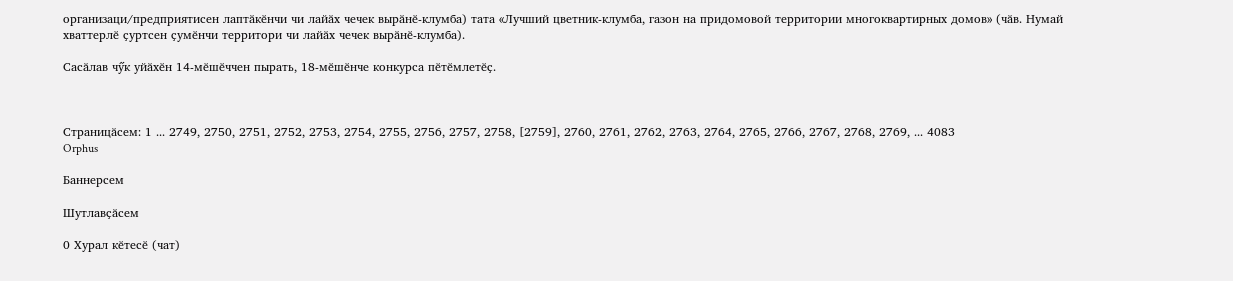организаци/предприятисен лаптӑкӗнчи чи лайӑх чечек вырӑнӗ-клумба) тата «Лучший цветник-клумба, газон на придомовой территории многоквартирных домов» (чӑв. Нумай хваттерлӗ ҫуртсен ҫумӗнчи территори чи лайӑх чечек вырӑнӗ-клумба).

Сасӑлав чӳк уйӑхӗн 14-мӗшӗччен пырать, 18-мӗшӗнче конкурса пӗтӗмлетӗҫ.



Страницӑсем: 1 ... 2749, 2750, 2751, 2752, 2753, 2754, 2755, 2756, 2757, 2758, [2759], 2760, 2761, 2762, 2763, 2764, 2765, 2766, 2767, 2768, 2769, ... 4083
Orphus

Баннерсем

Шутлавҫӑсем

0 Хурал кӗтесӗ (чат)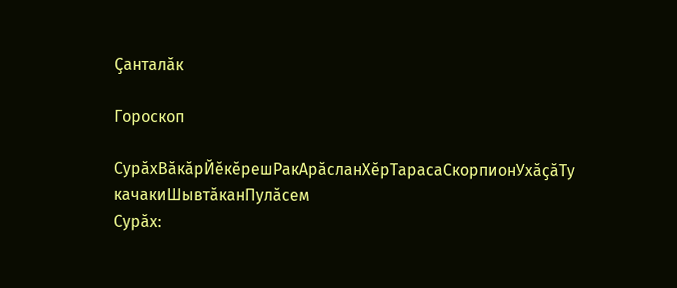Ҫанталӑк

Гороскоп

СурӑхВӑкӑрЙӗкӗрешРакАрӑсланХӗрТарасаСкорпионУхӑҫӑТу качакиШывтӑканПулӑсем
Сурӑх: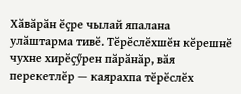Хӑвӑрӑн ӗҫре чылай япалана улӑштарма тивӗ. Тӗрӗслӗхшӗн кӗрешнӗ чухне хирӗҫӳрен пӑрӑнӑр, вӑя перекетлӗр — каярахпа тӗрӗслӗх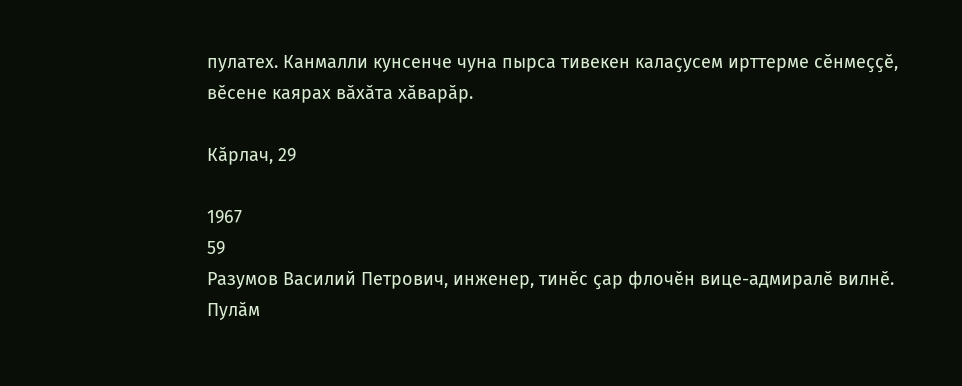пулатех. Канмалли кунсенче чуна пырса тивекен калаҫусем ирттерме сӗнмеҫҫӗ, вӗсене каярах вӑхӑта хӑварӑр.

Кӑрлач, 29

1967
59
Разумов Василий Петрович, инженер, тинӗс ҫар флочӗн вице-адмиралӗ вилнӗ.
Пулӑм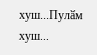хуш...Пулӑм хуш...